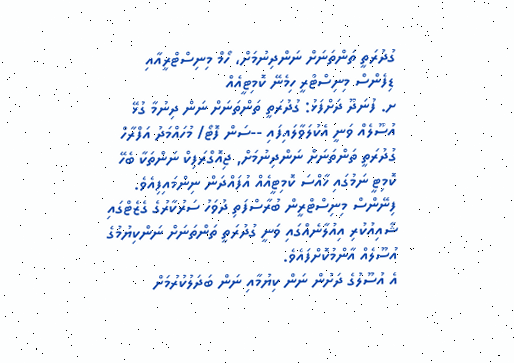ގުދުރަތީ ތަންތަނަށް ނަންދިނުމަށް، ހޯމް މިނިސްޓްރީއާއި ޑިފެންސް މިނިސްޓްރީ ހިމެނޭ ކޮމިޓީއެއް
ށ. ފުނަދޫ ދަށްފަޅު: ގުދުރަތީ ތަންތަނަށް ނަން ދިނުމާ ގުޅޭ އުސޫލެއް ވަނީ އެކުލަވާލައިފައި --ސަން ފޮޓޯ/ މުހައްމަދު އަފްރާހް
ގުދުރަތީ ތަންތަނަށް ނަންދިނުމަށް, ޖިއޮގްރަފިކް ނަންތަކާ ބެހޭ ކޮމިޓީ ނަމުގައި ޚާއްސަ ކޮމިޓީއެއް އުފައްދަން ނިންމައިފިއެވެ.
ފިނޭންސް މިނިސްޓްރީން ބުރާސްފަތި ދުވަހު ސަރުކާރުގެ ގެޒެޓްގައި ޝާއިއުކުރި އިއުލާނެއްގައި ވަނީ ގުދުރަތީ ތަންތަނަށް ނަންކިޔުމުގެ އުސޫލެއް އާންމުކޮށްފައެވެ.
އެ އުސޫލުގެ ދަށުން ނަން ކިޔުމާއި ނަން ބަދަލުކުރުމަށް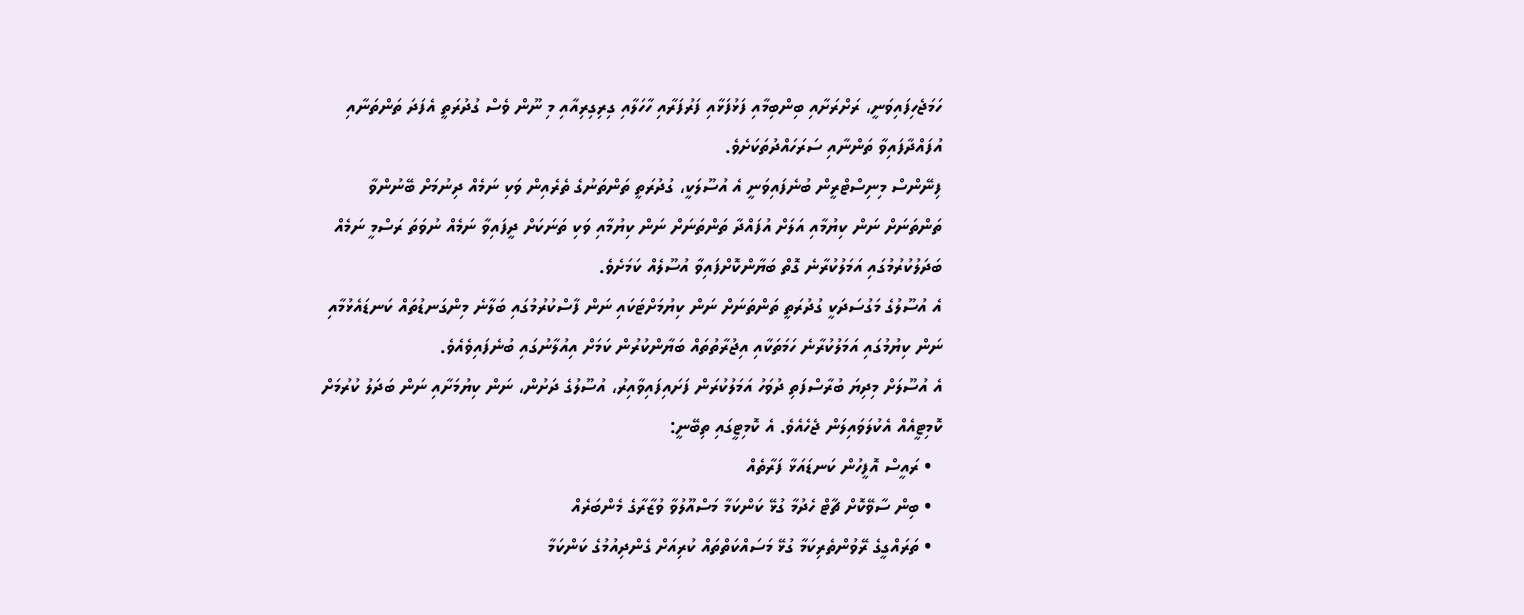ހަމަޖެހިފައިވަނީ، ރަށްރަށާއި ބިންބިމާއި ފަޅުފަޅާއި ފަރުފަރާއި ހާހަލާއި ގިރިގިރިއާއި މި ނޫން ވެސް ގުދުރަތީ އެފަދަ ތަންތަނާއި އުފައްދާފައިވާ ތަންނާއި ސަރަހައްދުތަކަށެވެ.
ފިނޭންސް މިނިސްޓްރީން ބުނެފައިވަނީ އެ އުސޫލަކީ، ގުދުރަތީ ތަންތަނުގެ ތެރެއިން ވަކި ނަމެއް ދިނުމަށް ބޭނުންވާ ތަންތަނަށް ނަން ކިޔުމާއި އަލަށް އުފައްދާ ތަންތަނަށް ނަން ކިޔުމާއި ވަކި ތަނަކަށް ދީފައިވާ ނަމެއް ނުވަތަ ރަސްމީ ނަމެއް ބަދަލުކުރުމުގައި އަމަލުކުރާނެ ގޮތް ބަޔާންކޮށްފައިވާ އުސޫލެއް ކަމަށެވެ.
އެ އުސޫލުގެ މަގުސަދަކީ ގުދުރަތީ ތަންތަނަށް ނަން ކިޔުމަށްޓަކައި ނަން ފާސްކުރުމުގައި ބަލާނެ މިންގަނޑުތައް ކަނޑައެޅުމާއި ނަން ކިޔުމުގައި އަމަލުކުރާނެ ހަމަތަކާއި އިޖުރާތުތައް ބަޔާންކުރުން ކަމަށް އިއުލާނުގައި ބުނެފައިވެއެވެ.
އެ އުސޫލަށް މިދިޔަ ބުރާސްފަތި ދުވަހު އަމަލުކުރަން ފަށައިފައިވާއިރު، އުސޫލުގެ ދަށުން، ނަން ކިޔުމަށާއި ނަން ބަދަލު ކުރުމަށް ކޮމިޓީއެއް އެކުލަވައިލަން ޖެހެއެވެ. އެ ކޮމިޓީގައި ތިބޭނީ:
  • ރައީސް އޮފީހުން ކަނޑައަޅާ ފަރާތެއް
  • ބިން ސާވޭކޮށް ޗާޓް ހެދުމާ ގުޅޭ ކަންކަމާ މަސްއޫލުވާ ވުޒާރާގެ މެންބަރެއް
  • ތަރައްގީގެ ރޭވުންތެރިކަމާ ގުޅޭ މަސައްކަތްތައް ކުރިއަށް ގެންދިއުމުގެ ކަންކަމާ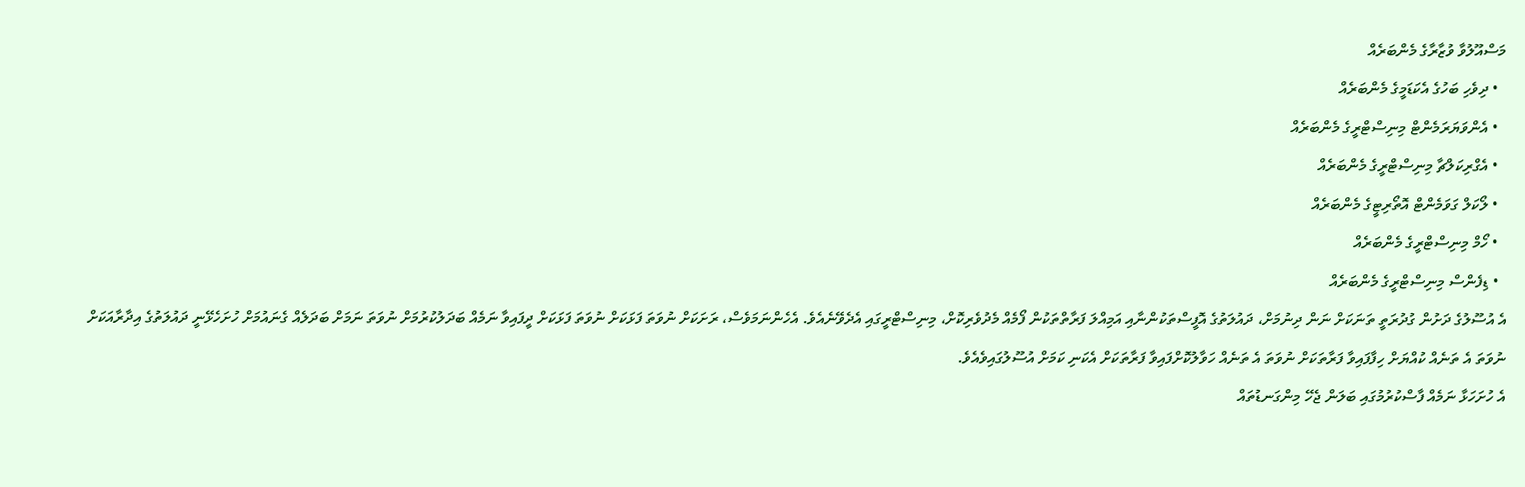މަސްއޫލުވާ ވުޒާރާގެ މެންބަރެއް
  • ދިވެހި ބަހުގެ އެކަޑަމީގެ މެންބަރެއް
  • އެންވަޔަރަމެންޓް މިނިސްޓްރީގެ މެންބަރެއް
  • އެގްރިކަލްޗާ މިނިސްޓްރީގެ މެންބަރެއް
  • ލޯކަލް ގަވަމެންޓް އޮތޯރިޓީގެ މެންބަރެއް
  • ހޯމް މިނިސްޓްރީގެ މެންބަރެއް
  • ޑިފެންސް މިނިސްޓްރީގެ މެންބަރެއް
އެ އުސޫލުގެ ދަށުން ގުދުރަތީ ތަނަކަށް ނަން ދިނުމަށް، ދައުލަތުގެ އޮފީސްތަކުންނާއި އަމިއްލަ ފަރާތްތަކުން ފޯމެއް މެދުވެރިކޮށް، މިނިސްޓްރީގައި އެދެވޭނެއެވެ. އެހެންނަމަވެސް، ރަށަކަށް ނުވަތަ ފަޅަކަށް ނުވަތަ ފަޅަކަށް ދީފައިވާ ނަމެއް ބަދަލުކުރުމަށް ނުވަތަ ނަމަށް ބަދަލެއް ގެނައުމަށް ހުށަހެޅޭނީ ދައުލަތުގެ އިދާރާއަކަށް ނުވަތަ އެ ތަނެއް ކުއްޔަށް ހިފާފައިވާ ފަރާތަކަށް ނުވަތަ އެ ތަނެއް ހަވާލުކޮށްފައިވާ ފަރާތަކަށް އެކަނި ކަމަށް އުސޫލުގައިވެއެވެ.
އެ ހުށަހަޅާ ނަމެއް ފާސްކުރުމުގައި ބަލަން ޖެހޭ މިންގަނޑުތައް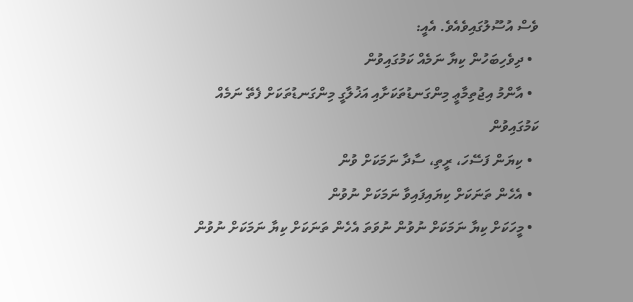ވެސް އުސޫލުގައިވެއެވެ. އެއީ:
  • ދިވެހިބަހުން ކިޔާ ނަމެއް ކަމުގައިވުން
  • އާންމު އިޖުތިމާޢީ މިންގަނޑުތަކަށާއި އަޚުލާގީ މިންގަނޑުތަކަށް ފެތޭ ނަމެއް ކަމުގައިވުން
  • ކިޔަން ފަސޭހަ، ރީތި، ސާދާ ނަމަކަށް ވުން
  • އެހެން ތަނަކަށް ކިޔައިފައިވާ ނަމަކަށް ނުވުން
  • މީހަކަށް ކިޔާ ނަމަކަށް ނުވުން ނުވަތަ އެހެން ތަނަކަށް ކިޔާ ނަމަކަށް ނުވުން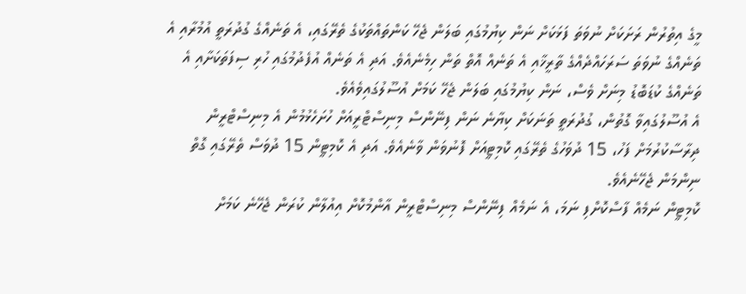މީގެ އިތުރުން ރަށަކަށް ނުވަތަ ފަޅަކަށް ނަން ކިޔުމުގައި ބަލަން ޖެހޭ ކަންތައްތަކުގެ ތެރޭގައި، އެ ތަނެއްގެ ގުދުރަތީ އުމުރާއި އެ ތަނެއްގެ ނުވަތަ ސަރަހައްދެއްގެ ތާރީޚާއި އެ ތަނެއް އޮތް ތަން ހިމެނެއެވެ. އަދި އެ ތަނެއް އުފެދުމުގައި ހުރި ސިފަތަކަށާއި އެ ތަނެއްގެ ކުޑަބޮޑު މިނަށް ވެސް، ނަން ކިޔުމުގައި ބަލަން ޖެހޭ ކަމަށް އުސޫލުގައިވެއެވެ.
އެ އުސޫލުގައިވާ ގޮތުން، ގުދުރަތީ ތަނަކަށް ކިޔާނެ ނަން ފިނޭންސް މިނިސްޓްރީއަށް ހުށަހެޅުމުން އެ މިނިސްޓްރީން ދިރާސާކުރުމަށް ފަހު، 15 ދުވަހުގެ ތެރޭގައި ކޮމިޓީއަށް ފޮނުވަން ވާނެއެވެ. އަދި އެ ކޮމިޓީން 15 ދުވަސް ތެރޭގައި ގޮތް ނިންމަން ޖެހޭނެއެވެ.
ކޮމިޓީން ނަމެއް ފާސްކޮށްފި ނަމަ، އެ ނަމެއް ފިނޭންސް މިނިސްޓްރީން އާންމުކޮށް އިއުލާން ކުރަން ޖެހޭނެ ކަމަށް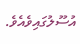އުސޫލުގައިވެއެވެ.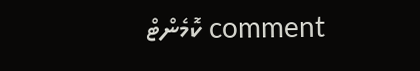comment ކޮމެންޓް